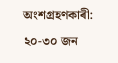অংশগ্ৰহণকাৰী: ২০-৩০ জন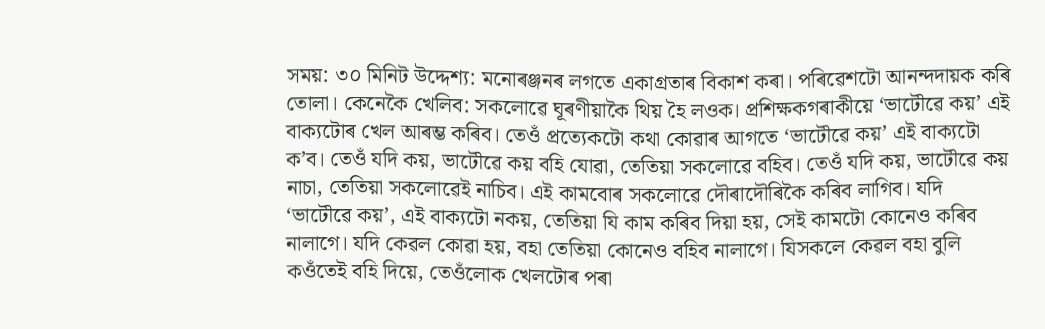সময়: ৩০ মিনিট উদ্দেশ্য: মনোৰঞ্জনৰ লগতে একাগ্ৰতাৰ বিকাশ কৰা। পৰিৱেশটো আনন্দদায়ক কৰি তোলা। কেনেকৈ খেলিব: সকলোৱে ঘূৰণীয়াকৈ থিয় হৈ লওক। প্ৰশিক্ষকগৰাকীয়ে ‘ভাটৌৱে কয়’ এই বাক্যটোৰ খেল আৰম্ভ কৰিব। তেওঁ প্ৰত্যেকটো কথা কোৱাৰ আগতে ‘ভাটৌৱে কয়’ এই বাক্যটো ক’ব। তেওঁ যদি কয়, ভাটৌৱে কয় বহি যোৱা, তেতিয়া সকলোৱে বহিব। তেওঁ যদি কয়, ভাটৌৱে কয় নাচা, তেতিয়া সকলোৱেই নাচিব। এই কামবোৰ সকলোৱে দৌৰাদৌৰিকৈ কৰিব লাগিব। যদি ‘ভাটৌৱে কয়’, এই বাক্যটো নকয়, তেতিয়া যি কাম কৰিব দিয়া হয়, সেই কামটো কোনেও কৰিব নালাগে। যদি কেৱল কোৱা হয়, বহা তেতিয়া কোনেও বহিব নালাগে। যিসকলে কেৱল বহা বুলি কওঁতেই বহি দিয়ে, তেওঁলোক খেলটোৰ পৰা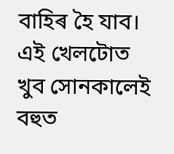বাহিৰ হৈ যাব। এই খেলটোত খুব সোনকালেই বহুত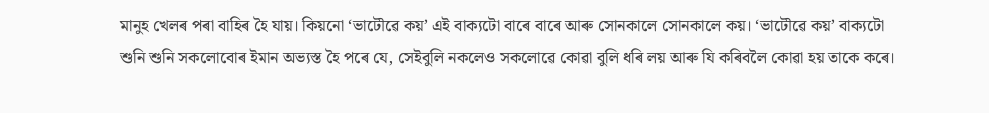মানুহ খেলৰ পৰা বাহিৰ হৈ যায়। কিয়নো ‘ভাটৌৱে কয়’ এই বাক্যটো বাৰে বাৰে আৰু সোনকালে সোনকালে কয়। ‘ভাটৌৱে কয়’ বাক্যটো শুনি শুনি সকলোবোৰ ইমান অভ্যস্ত হৈ পৰে যে, সেইবুলি নকলেও সকলোৱে কোৱা বুলি ধৰি লয় আৰু যি কৰিবলৈ কোৱা হয় তাকে কৰে।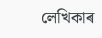লেখিকাৰ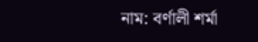নাম: বৰ্ণালী শৰ্মা